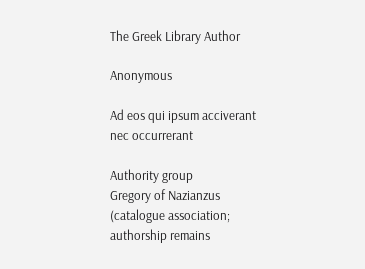The Greek Library Author

Anonymous

Ad eos qui ipsum acciverant nec occurrerant

Authority group
Gregory of Nazianzus (catalogue association; authorship remains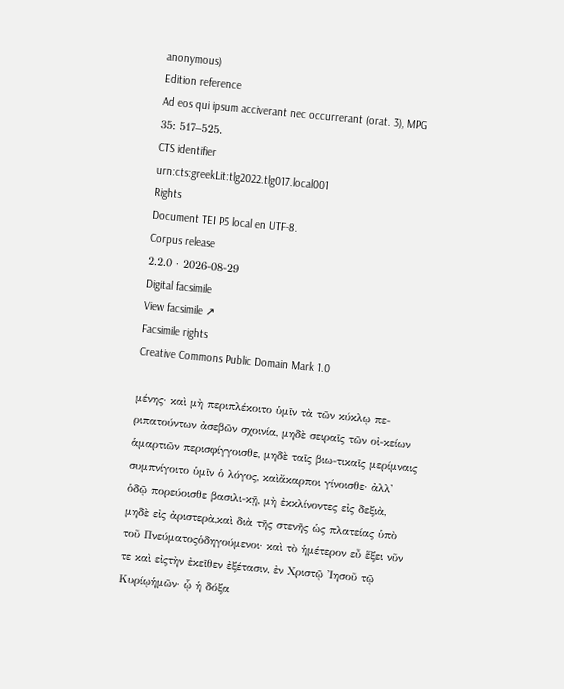anonymous)
Edition reference
Ad eos qui ipsum acciverant nec occurrerant (orat. 3), MPG 35: 517–525.
CTS identifier
urn:cts:greekLit:tlg2022.tlg017.local001
Rights
Document TEI P5 local en UTF-8.
Corpus release
2.2.0 · 2026-08-29
Digital facsimile
View facsimile ↗
Facsimile rights
Creative Commons Public Domain Mark 1.0

μένης· καὶ μὴ περιπλέκοιτο ὑμῖν τὰ τῶν κύκλῳ πε-ριπατούντων ἀσεβῶν σχοινία, μηδὲ σειραῖς τῶν οἰ-κείων ἁμαρτιῶν περισφίγγοισθε, μηδὲ ταῖς βιω-τικαῖς μερίμναις συμπνίγοιτο ὑμῖν ὁ λόγος, καὶἄκαρποι γίνοισθε· ἀλλ' ὁδῷ πορεύοισθε βασιλι-κῇ, μὴ ἐκκλίνοντες εἰς δεξιὰ, μηδὲ εἰς ἀριστερὰ,καὶ διὰ τῆς στενῆς ὡς πλατείας ὑπὸ τοῦ Πνεύματοςὁδηγούμενοι· καὶ τὸ ἡμέτερον εὖ ἕξει νῦν τε καὶ εἰςτὴν ἐκεῖθεν ἐξέτασιν, ἐν Χριστῷ Ἰησοῦ τῷ Κυρίῳἡμῶν· ᾧ ἡ δόξα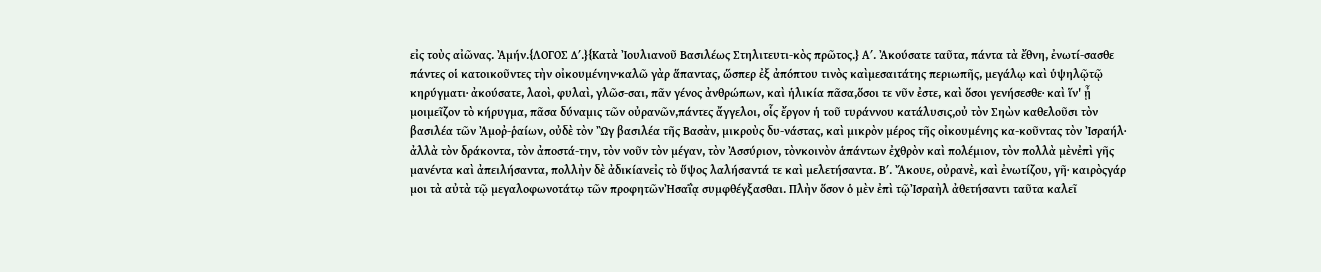εἰς τοὺς αἰῶνας. Ἀμήν.{ΛΟΓΟΣ Δʹ.}{Κατὰ Ἰουλιανοῦ Βασιλέως Στηλιτευτι-κὸς πρῶτος.} Αʹ. Ἀκούσατε ταῦτα, πάντα τὰ ἔθνη, ἐνωτί-σασθε πάντες οἱ κατοικοῦντες τὴν οἰκουμένην·καλῶ γὰρ ἅπαντας, ὥσπερ ἐξ ἀπόπτου τινὸς καὶμεσαιτάτης περιωπῆς, μεγάλῳ καὶ ὑψηλῷτῷ κηρύγματι· ἀκούσατε, λαοὶ, φυλαὶ, γλῶσ-σαι, πᾶν γένος ἀνθρώπων, καὶ ἡλικία πᾶσα,ὅσοι τε νῦν ἐστε, καὶ ὅσοι γενήσεσθε· καὶ ἵν' ᾖ μοιμεῖζον τὸ κήρυγμα, πᾶσα δύναμις τῶν οὐρανῶν,πάντες ἄγγελοι, οἷς ἔργον ἡ τοῦ τυράννου κατάλυσις,οὐ τὸν Σηὼν καθελοῦσι τὸν βασιλέα τῶν Ἀμοῤ-ῥαίων, οὐδὲ τὸν Ὢγ βασιλέα τῆς Βασὰν, μικροὺς δυ-νάστας, καὶ μικρὸν μέρος τῆς οἰκουμένης κα-κοῦντας τὸν Ἰσραήλ· ἀλλὰ τὸν δράκοντα, τὸν ἀποστά-την, τὸν νοῦν τὸν μέγαν, τὸν Ἀσσύριον, τὸνκοινὸν ἁπάντων ἐχθρὸν καὶ πολέμιον, τὸν πολλὰ μὲνἐπὶ γῆς μανέντα καὶ ἀπειλήσαντα, πολλὴν δὲ ἀδικίανεἰς τὸ ὕψος λαλήσαντά τε καὶ μελετήσαντα. Βʹ. Ἄκουε, οὐρανὲ, καὶ ἐνωτίζου, γῆ· καιρὸςγάρ μοι τὰ αὐτὰ τῷ μεγαλοφωνοτάτῳ τῶν προφητῶνἨσαΐᾳ συμφθέγξασθαι. Πλὴν ὅσον ὁ μὲν ἐπὶ τῷἸσραὴλ ἀθετήσαντι ταῦτα καλεῖ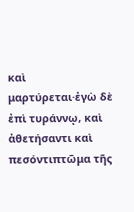καὶ μαρτύρεται·ἐγὼ δὲ ἐπὶ τυράννῳ, καὶ ἀθετήσαντι καὶ πεσόντιπτῶμα τῆς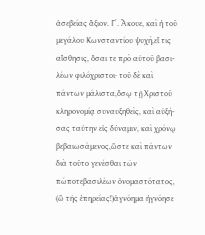ἀσεβείας ἄξιον. Γʹ. Ἄκουε, καὶ ἡ τοῦ μεγάλου Κωνσταντίου ψυχὴ,εἴ τις αἴσθησις, ὅσαι τε πρὸ αὐτοῦ βασι-λέων φιλόχριστοι· τοῦ δὲ καὶ πάντων μάλιστα,ὅσῳ τῇ Χριστοῦ κληρονομίᾳ συναυξηθεὶς, καὶ αὐξή-σας ταύτην εἰς δύναμιν, καὶ χρόνῳ βεβαιωσάμενος,ὥστε καὶ πάντων διὰ τοῦτο γενέσθαι τῶν πώποτεβασιλέων ὀνομαστότατος, (ὢ τῆς ἐπηρείας!)ἀγνόημα ἠγνόησε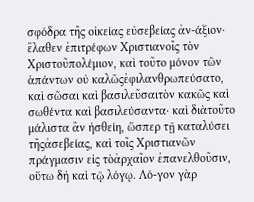σφόδρα τῆς οἰκείας εὐσεβείας ἀν-άξιον· ἔλαθεν ἐπιτρέφων Χριστιανοῖς τὸν Χριστοῦπολέμιον, καὶ τοῦτο μόνον τῶν ἁπάντων οὐ καλῶςἐφιλανθρωπεύσατο, καὶ σῶσαι καὶ βασιλεῦσαιτὸν κακῶς καὶ σωθέντα καὶ βασιλεύσαντα· καὶ διὰτοῦτο μάλιστα ἂν ἡσθείη, ὥσπερ τῇ καταλύσει τῆςἀσεβείας, καὶ τοῖς Χριστιανῶν πράγμασιν εἰς τὸἀρχαῖον ἐπανελθοῦσιν, οὕτω δὴ καὶ τῷ λόγῳ. Λό-γον γὰρ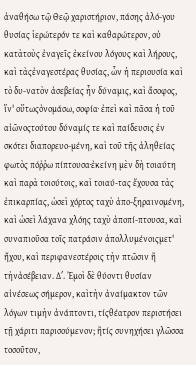ἀναθήσω τῷ Θεῷ χαριστήριον, πάσης ἀλό-γου θυσίας ἱερώτερόν τε καὶ καθαρώτερον, οὐ κατὰτοὺς ἐναγεῖς ἐκείνου λόγους καὶ λήρους, καὶ τὰςἐναγεστέρας θυσίας, ὧν ἡ περιουσία καὶ τὸ δυ-νατὸν ἀσεβείας ἦν δύναμις, καὶ ἄσοφος, ἵν' οὕτωςὀνομάσω, σοφία· ἐπεὶ καὶ πᾶσα ἡ τοῦ αἰῶνοςτούτου δύναμίς τε καὶ παίδευσις ἐν σκότει διαπορευο-μένη, καὶ τοῦ τῆς ἀληθείας φωτὸς πόῤῥω πίπτουσα·ἐκείνη μὲν δὴ τοιαύτη καὶ παρὰ τοιούτοις, καὶ τοιαύ-τας ἔχουσα τὰς ἐπικαρπίας, ὡσεὶ χόρτος ταχὺ ἀπο-ξηραινομένη, καὶ ὡσεὶ λάχανα χλόης ταχὺ ἀποπί-πτουσα, καὶ συναπιοῦσα τοῖς πατράσιν ἀπολλυμένοιςμετ' ἤχου, καὶ περιφανεστέροις τὴν πτῶσιν ἢ τὴνἀσέβειαν. Δʹ. Ἐμοὶ δὲ θύοντι θυσίαν αἰνέσεως σήμερον, καὶτὴν ἀναίμακτον τῶν λόγων τιμὴν ἀνάπτοντι, τίςθέατρον περιστήσει τῇ χάριτι παρισούμενον; ἢτίς συνηχήσει γλῶσσα τοσοῦτον,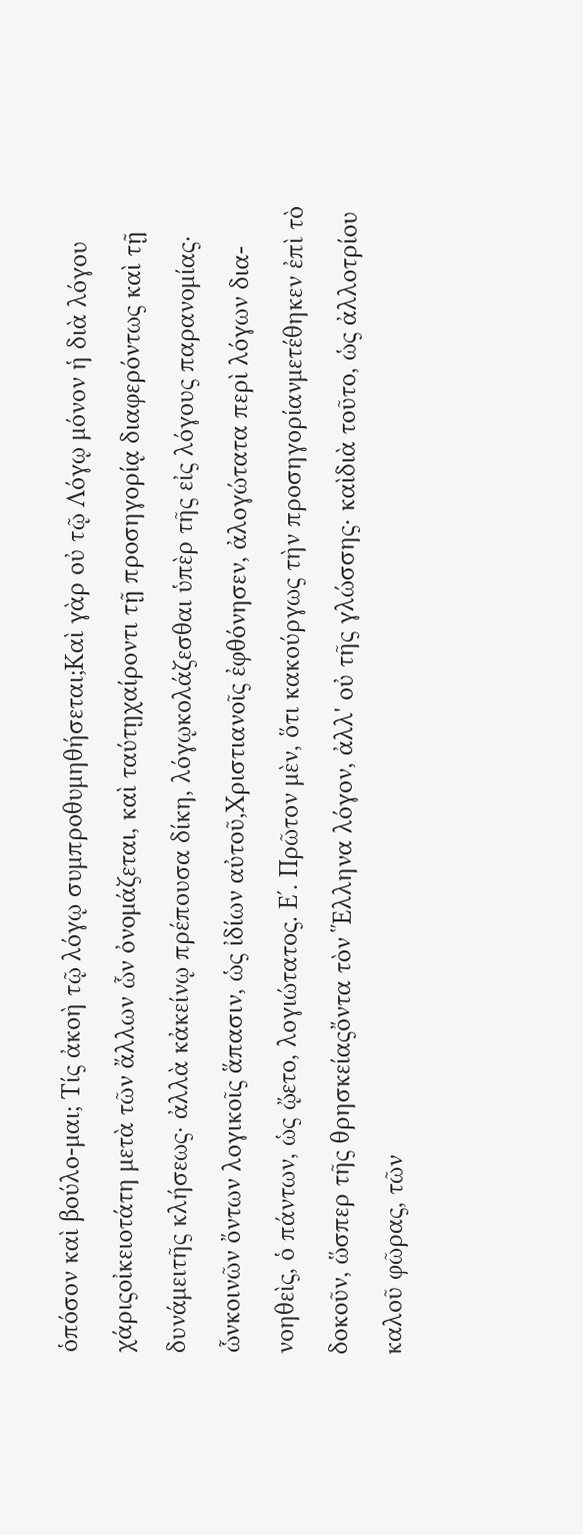ὁπόσον καὶ βούλο-μαι; Τίς ἀκοὴ τῷ λόγῳ συμπροθυμηθήσεται;Καὶ γὰρ οὐ τῷ Λόγῳ μόνον ἡ διὰ λόγου χάριςοἰκειοτάτη μετὰ τῶν ἄλλων ὧν ὀνομάζεται, καὶ ταύτῃχαίροντι τῇ προσηγορίᾳ διαφερόντως καὶ τῇ δυνάμειτῆς κλήσεως· ἀλλὰ κἀκείνῳ πρέπουσα δίκη, λόγῳκολάζεσθαι ὑπὲρ τῆς εἰς λόγους παρανομίας· ὧνκοινῶν ὄντων λογικοῖς ἅπασιν, ὡς ἰδίων αὐτοῦ,Χριστιανοῖς ἐφθόνησεν, ἀλογώτατα περὶ λόγων δια-νοηθεὶς, ὁ πάντων, ὡς ᾤετο, λογιώτατος. Εʹ. Πρῶτον μὲν, ὅτι κακούργως τὴν προσηγορίανμετέθηκεν ἐπὶ τὸ δοκοῦν, ὥσπερ τῆς θρησκείαςὄντα τὸν Ἕλληνα λόγον, ἀλλ' οὐ τῆς γλώσσης· καὶδιὰ τοῦτο, ὡς ἀλλοτρίου καλοῦ φῶρας, τῶν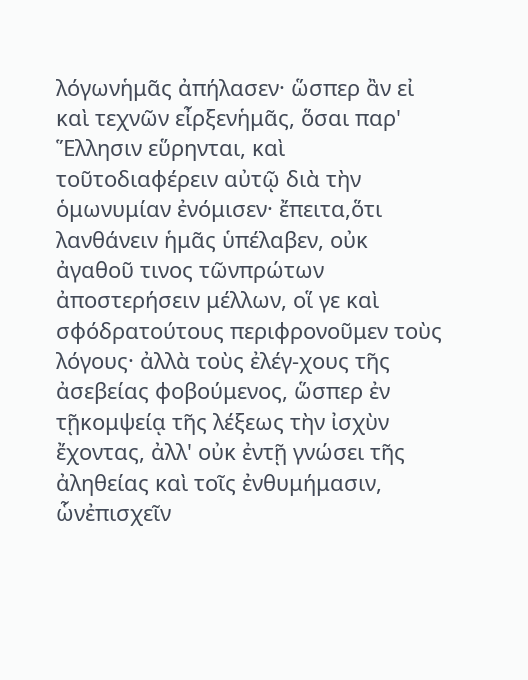λόγωνἡμᾶς ἀπήλασεν· ὥσπερ ἂν εἰ καὶ τεχνῶν εἶρξενἡμᾶς, ὅσαι παρ' Ἕλλησιν εὕρηνται, καὶ τοῦτοδιαφέρειν αὐτῷ διὰ τὴν ὁμωνυμίαν ἐνόμισεν· ἔπειτα,ὅτι λανθάνειν ἡμᾶς ὑπέλαβεν, οὐκ ἀγαθοῦ τινος τῶνπρώτων ἀποστερήσειν μέλλων, οἵ γε καὶ σφόδρατούτους περιφρονοῦμεν τοὺς λόγους· ἀλλὰ τοὺς ἐλέγ-χους τῆς ἀσεβείας φοβούμενος, ὥσπερ ἐν τῇκομψείᾳ τῆς λέξεως τὴν ἰσχὺν ἔχοντας, ἀλλ' οὐκ ἐντῇ γνώσει τῆς ἀληθείας καὶ τοῖς ἐνθυμήμασιν, ὧνἐπισχεῖν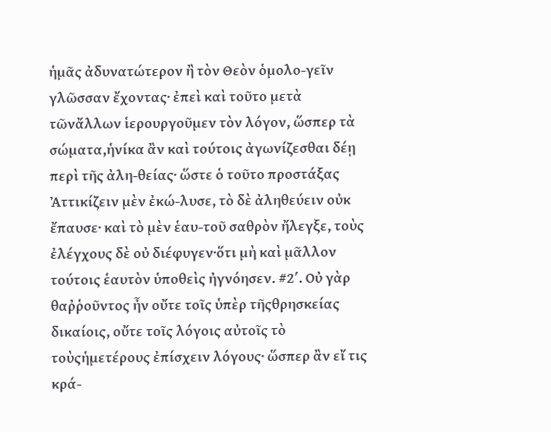ἡμᾶς ἀδυνατώτερον ἢ τὸν Θεὸν ὁμολο-γεῖν γλῶσσαν ἔχοντας· ἐπεὶ καὶ τοῦτο μετὰ τῶνἄλλων ἱερουργοῦμεν τὸν λόγον, ὥσπερ τὰ σώματα,ἡνίκα ἂν καὶ τούτοις ἀγωνίζεσθαι δέῃ περὶ τῆς ἀλη-θείας· ὥστε ὁ τοῦτο προστάξας Ἀττικίζειν μὲν ἐκώ-λυσε, τὸ δὲ ἀληθεύειν οὐκ ἔπαυσε· καὶ τὸ μὲν ἑαυ-τοῦ σαθρὸν ἤλεγξε, τοὺς ἐλέγχους δὲ οὐ διέφυγεν·ὅτι μὴ καὶ μᾶλλον τούτοις ἑαυτὸν ὑποθεὶς ἠγνόησεν. #2ʹ. Οὐ γὰρ θαῤῥοῦντος ἦν οὔτε τοῖς ὑπὲρ τῆςθρησκείας δικαίοις, οὔτε τοῖς λόγοις αὐτοῖς τὸ τοὺςἡμετέρους ἐπίσχειν λόγους· ὥσπερ ἂν εἴ τις κρά-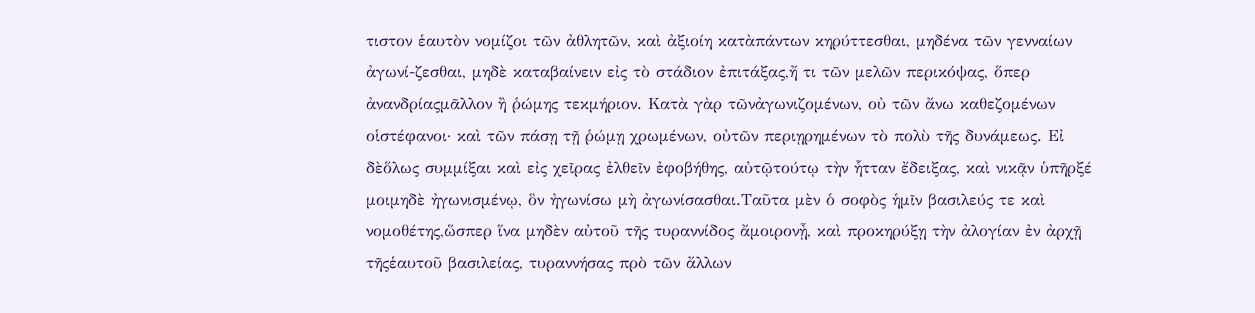τιστον ἑαυτὸν νομίζοι τῶν ἀθλητῶν, καὶ ἀξιοίη κατὰπάντων κηρύττεσθαι, μηδένα τῶν γενναίων ἀγωνί-ζεσθαι, μηδὲ καταβαίνειν εἰς τὸ στάδιον ἐπιτάξας,ἤ τι τῶν μελῶν περικόψας, ὅπερ ἀνανδρίαςμᾶλλον ἢ ῥώμης τεκμήριον. Κατὰ γὰρ τῶνἀγωνιζομένων, οὐ τῶν ἄνω καθεζομένων οἱστέφανοι· καὶ τῶν πάσῃ τῇ ῥώμῃ χρωμένων, οὐτῶν περιῃρημένων τὸ πολὺ τῆς δυνάμεως. Εἰ δὲὅλως συμμίξαι καὶ εἰς χεῖρας ἐλθεῖν ἐφοβήθης, αὐτῷτούτῳ τὴν ἧτταν ἔδειξας, καὶ νικᾷν ὑπῆρξέ μοιμηδὲ ἠγωνισμένῳ, ὃν ἠγωνίσω μὴ ἀγωνίσασθαι.Ταῦτα μὲν ὁ σοφὸς ἡμῖν βασιλεύς τε καὶ νομοθέτης,ὥσπερ ἵνα μηδὲν αὐτοῦ τῆς τυραννίδος ἄμοιρονᾖ, καὶ προκηρύξῃ τὴν ἀλογίαν ἐν ἀρχῇ τῆςἑαυτοῦ βασιλείας, τυραννήσας πρὸ τῶν ἄλλων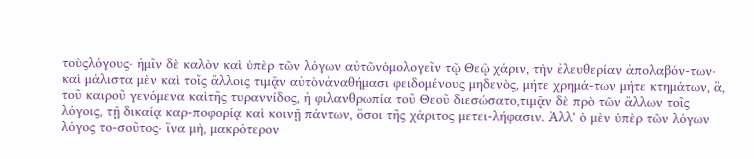τοὺςλόγους· ἡμῖν δὲ καλὸν καὶ ὑπὲρ τῶν λόγων αὐτῶνὁμολογεῖν τῷ Θεῷ χάριν, τὴν ἐλευθερίαν ἀπολαβόν-των· καὶ μάλιστα μὲν καὶ τοῖς ἄλλοις τιμᾷν αὐτὸνἀναθήμασι φειδομένους μηδενὸς, μήτε χρημά-των μήτε κτημάτων, ἃ, τοῦ καιροῦ γενόμενα καὶτῆς τυραννίδος, ἡ φιλανθρωπία τοῦ Θεοῦ διεσώσατο,τιμᾷν δὲ πρὸ τῶν ἄλλων τοῖς λόγοις, τῇ δικαίᾳ καρ-ποφορίᾳ καὶ κοινῇ πάντων, ὅσοι τῆς χάριτος μετει-λήφασιν. Ἀλλ' ὁ μὲν ὑπὲρ τῶν λόγων λόγος το-σοῦτος· ἵνα μὴ, μακρότερον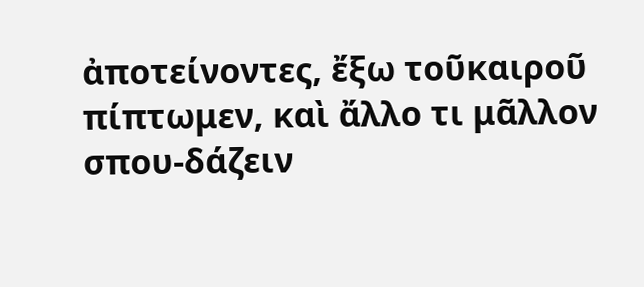ἀποτείνοντες, ἔξω τοῦκαιροῦ πίπτωμεν, καὶ ἄλλο τι μᾶλλον σπου-δάζειν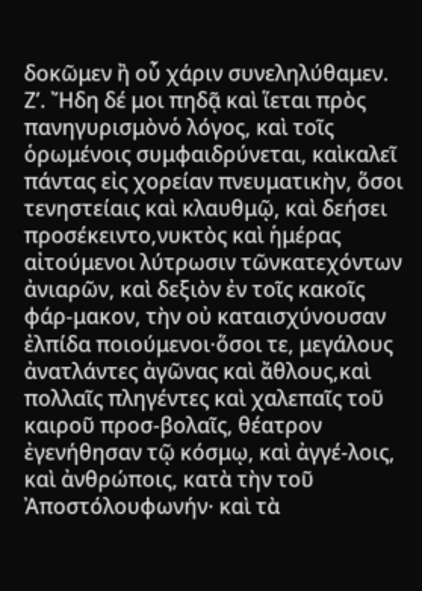δοκῶμεν ἢ οὗ χάριν συνεληλύθαμεν. Ζʹ. Ἤδη δέ μοι πηδᾷ καὶ ἵεται πρὸς πανηγυρισμὸνὁ λόγος, καὶ τοῖς ὁρωμένοις συμφαιδρύνεται, καὶκαλεῖ πάντας εἰς χορείαν πνευματικὴν, ὅσοι τενηστείαις καὶ κλαυθμῷ, καὶ δεήσει προσέκειντο,νυκτὸς καὶ ἡμέρας αἰτούμενοι λύτρωσιν τῶνκατεχόντων ἀνιαρῶν, καὶ δεξιὸν ἐν τοῖς κακοῖς φάρ-μακον, τὴν οὐ καταισχύνουσαν ἐλπίδα ποιούμενοι·ὅσοι τε, μεγάλους ἀνατλάντες ἀγῶνας καὶ ἄθλους,καὶ πολλαῖς πληγέντες καὶ χαλεπαῖς τοῦ καιροῦ προσ-βολαῖς, θέατρον ἐγενήθησαν τῷ κόσμῳ, καὶ ἀγγέ-λοις, καὶ ἀνθρώποις, κατὰ τὴν τοῦ Ἀποστόλουφωνήν· καὶ τὰ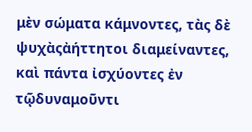μὲν σώματα κάμνοντες, τὰς δὲ ψυχὰςἀήττητοι διαμείναντες, καὶ πάντα ἰσχύοντες ἐν τῷδυναμοῦντι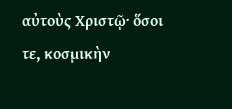αὐτοὺς Χριστῷ· ὅσοι τε, κοσμικὴν